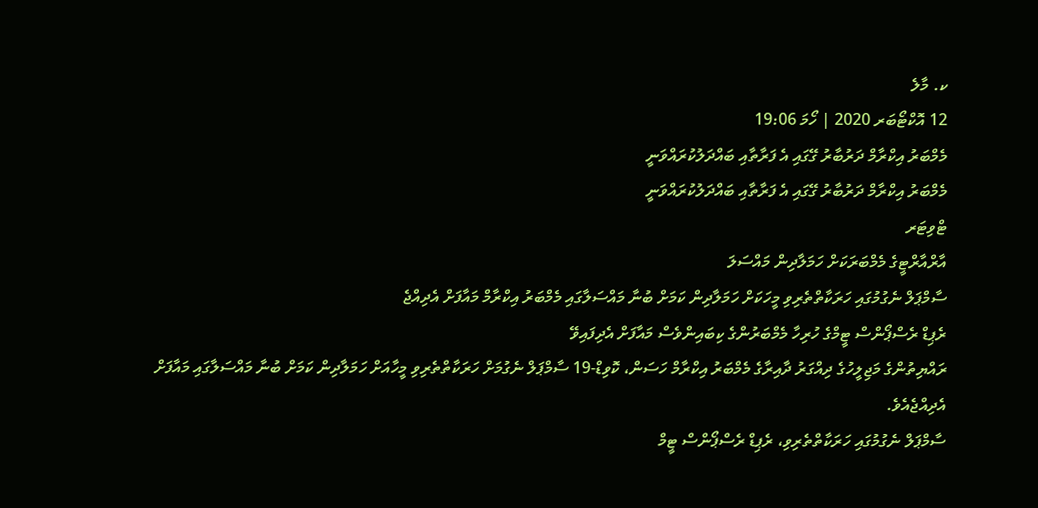ކ. މާލެ
12 އޮކްޓޯބަރ 2020 | ހޯމަ 19:06
މެމްބަރު އިކްރާމް ދަރުބާރު ގޭގައި އެ ފަރާތާއި ބައްދަލުކުރައްވަނީ
މެމްބަރު އިކްރާމް ދަރުބާރު ގޭގައި އެ ފަރާތާއި ބައްދަލުކުރައްވަނީ
ޓްވިޓަރ
އާރްއާރްޓީގެ މެމްބަރަކަށް ހަމަލާދިން މައްސަލަ
ސާމްޕަލް ނެގުމުގައި ހަރަކާތްތެރިވި މީހަކަށް ހަމަލާދިން ކަމަށް ބުނާ މައްސަލާގައި މެމްބަރު އިކްރާމް މައާފަށް އެދިއްޖެ
ރެޕިޑް ރެސްޕޯންސް ޓީމްގެ ހުރިހާ މެމްބަރުންގެ ކިބައިންވެސް މައާފަށް އެދިފައިވޭ
ރައްޔިތުންގެ މަޖިލީހުގެ ދިއްގަރު ދާއިރާގެ މެމްބަރު އިކްރާމް ހަސަން، ކޮވިޑް-19 ސާމްޕަލް ނެގުމަށް ހަރަކާތްތެރިވި މީހާއަށް ހަމަލާދިން ކަމަށް ބުނާ މައްސަލާގައި މައާފަށް އެދިއްޖެއެވެ.
ސާމްޕަލް ނެގުމުގައި ހަރަކާތްތެރިވި، ރެޕިޑް ރެސްޕޯންސް ޓީމް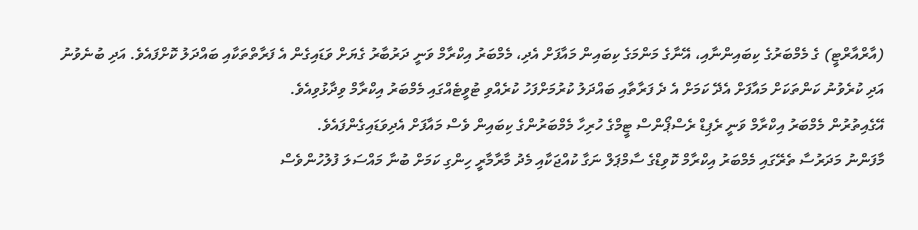(އާރްއާރްޓީ) ގެ މެމްބަރުގެ ކިބައިންނާއި، އޭނާގެ މަންމަގެ ކިބައިން މައާފަށް އެދި، މެމްބަރު އިކްރާމް ވަނީ ދަރުބާރު ގެޔަށް ވަޑައިގެން އެ ފަރާތްތަކާއި ބައްދަލު ކޮށްފައެވެ. އަދި ބުނެވުނު އަދި ކުރެވުނު ކަންތަކަށް މައާފަށް އެދޭ ކަމަށް އެ ދެ ފަރާތާއި ބައްދަލު ކުރުމަށްފަހު ކުރެއްވި ޓުވީޓެއްގައި މެމްބަރު އިކްރާމް ވިދާޅުވިއެވެ.
އޭގެއިތުރުން މެމްބަރު އިކްރާމް ވަނީ ރެޕިޑް ރެސްޕޯންސް ޓީމްގެ ހުރިހާ މެމްބަރުންގެ ކިބައިން ވެސް މައާފަށް އެދިވަޑައިގެންފައެވެ.
މާފަންނު މަދަރުސާ ތެރޭގައި މެމްބަރު އިކްރާމް ކޮވިޑްގެ ސާމްޕަލް ނަގާ ކުއްޖަކާއި މެދު މާރާމާރީ ހިންގި ކަމަށް ބުނާ މައްސަލަ ފުލުހުންވެސް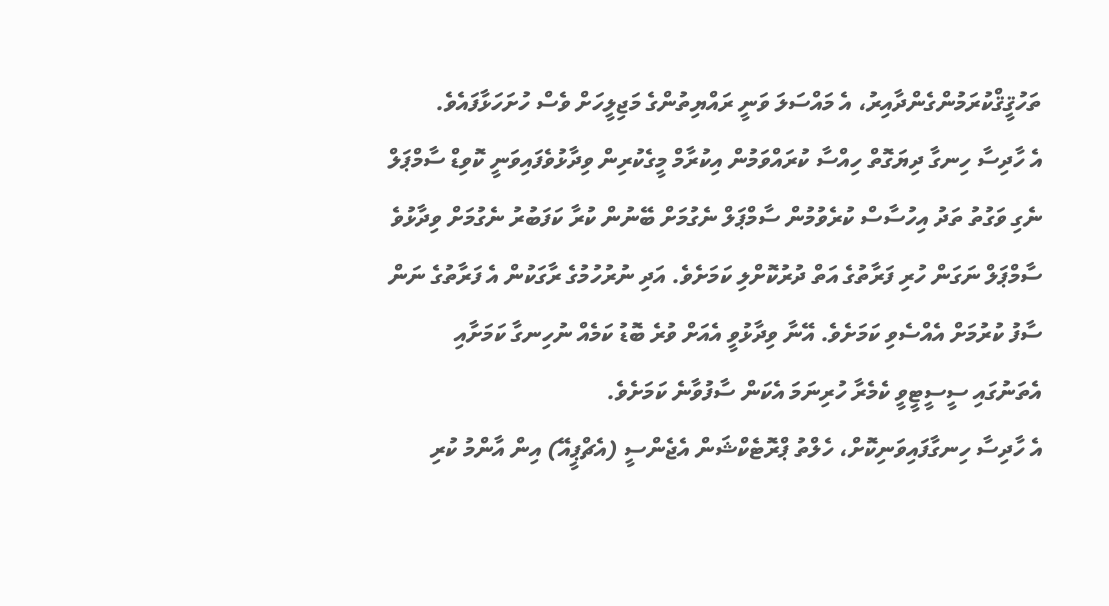ތަހުޤީޤްކުރަމުންގެންދާއިރު، އެ މައްސަލަ ވަނީ ރައްޔިތުންގެ މަޖިލީހަށް ވެސް ހުށަހަޅާފައެވެ.
އެ ހާދިސާ ހިނގާ ދިޔަގޮތް ހިއްސާ ކުރައްވަމުން އިކުރާމް މީގެކުރިން ވިދާޅުވެފައިވަނީ ކޮވިޑް ސާމްޕަލް ނެގި ވަގުތު ތަދު އިހުސާސް ކުރެވުމުން ސާމްޕަލް ނެގުމަށް ބޭނުން ކުރާ ކަފަބުރު ނެގުމަށް ވިދާޅުވެ ސާމްޕަލް ނަގަން ހުރި ފަރާތުގެ އަތް ދުރުކޮށްލި ކަމަށެވެ. އަދި ނުރުހުމުގެ ރާގަކުން އެ ފަރާތުގެ ނަން ސާފު ކުރުމަށް އެއްސެވި ކަމަށެވެ. އޭނާ ވިދާޅުވީ އެއަށް ވުރެ ބޮޑު ކަމެއް ނުހިނގާ ކަމަށާއި އެތަނުގައި ސީސީޓީވީ ކެމެރާ ހުރިނަމަ އެކަން ސާފުވާނެ ކަމަށެވެ.
އެ ހާދިސާ ހިނގާފައިވަނިކޮށް، ހެލްތު ޕްރޮޓެކްޝަން އެޖެންސީ (އެޗްޕީއޭ) އިން އާންމު ކުރި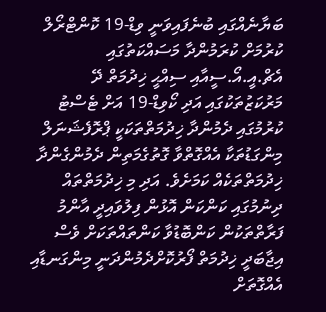ބަޔާނެއްގައި ބުނެފައިވަނީ ވިޑް-19 ކޮންޓްރޯލް ކުރުމަށް ކުރަމުންދާ މަސައްކަތުގައި އެޗް.އީ.އޯ.ސީއާއި ސިއްޙީ ޚިދުމަތް ދޭ މަރުކަޒުތަކުގައި އަދި ކޯވިޑް-19 އަށް ޓެސްޓު ކުރުމުގައި ދެމުންދާ ޚިދުމަތްތަކަކީ ޕްރޮފެޝަނަލް މިންގަޑުތަކާ އެއްގޮތްވާ ގޮތުގެމަތިން ދެމުންގެންދާ ޚިދުމަތްތަކެއް ކަމަށެވެ. އަދި މި ޚިދުމަތްތައް ދިނުމުގައި ކަންކަން އޮޅުން ފިލުވައިދީ އާންމު ފަރާތްތަކުން ކަންބޮޑުވާ ކަންތައްތަކަށް ވެސް އިޖާބަދީ ޚިދުމަތް ފޯރުކޮށްދެމުންދަނީ މިންގަނޑާއި އެއްގޮތަށް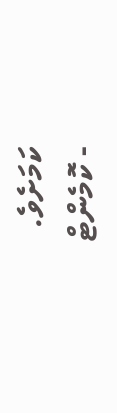ކަމަށެވެ.
- ކޮމެންޓް